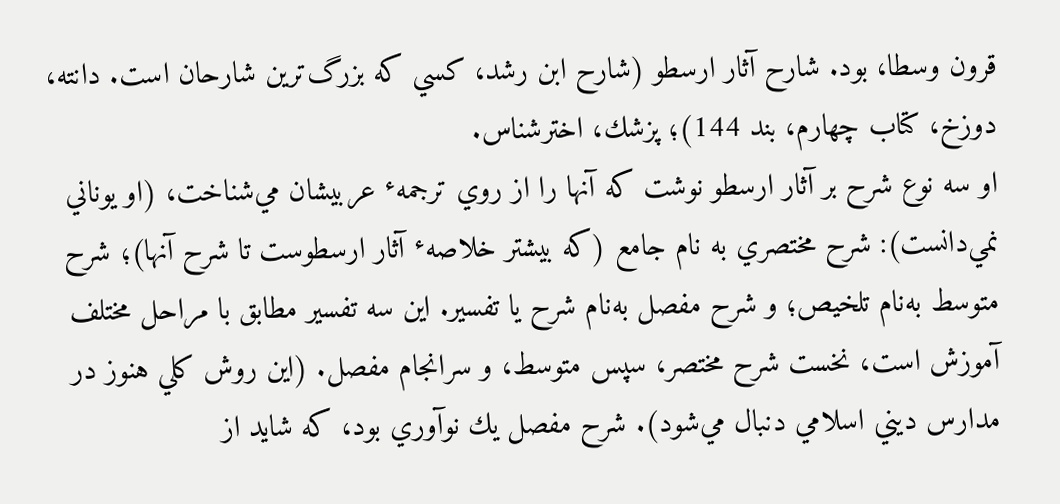قرون وسطا، بود. شارح آثار ارسطو (شارح ابن رشد، كسي كه بزرگ‌ترين شارحان است‌. دانته‌، دوزخ‌، كتاب چهارم‌، بند 144)؛ پزشك‌، اخترشناس‌.
او سه نوع شرح بر آثار ارسطو نوشت كه آنها را از روي ترجمه‌ٴ عربيشان مي‌شناخت‌، (او يوناني نمي‌دانست‌): شرح مختصري به نام جامع (كه بيشتر خلاصه‌ٴ آثار ارسطوست تا شرح آنها)؛ شرح متوسط به‌نام تلخيص‌؛ و شرح مفصل به‌نام شرح يا تفسير. اين سه تفسير مطابق با مراحل‌ مختلف آموزش است‌، نخست شرح مختصر، سپس متوسط، و سرانجام مفصل‌. (اين روش كلي‌ هنوز در مدارس ديني اسلامي دنبال مي‌شود). شرح مفصل يك نوآوري بود، كه شايد از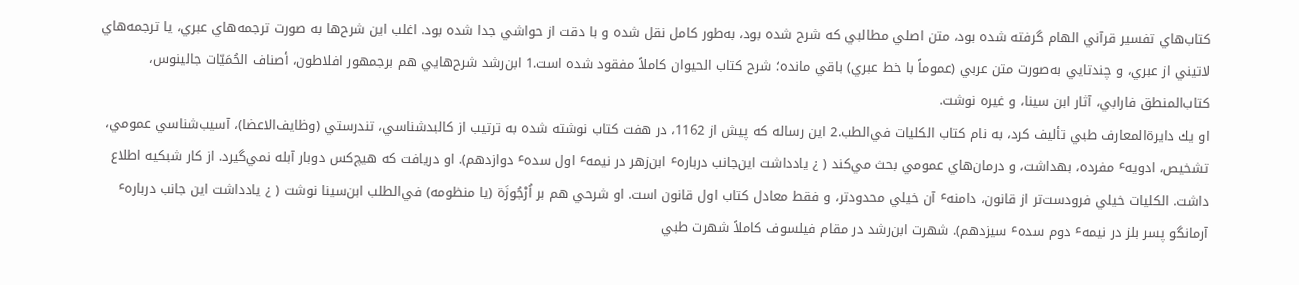كتاب‌هاي تفسير قرآني الهام گرفته شده بود، متن اصلي مطالبي كه شرح شده بود، به‌طور كامل‌ نقل شده و با دقت از حواشي جدا شده بود. اغلب اين شرح‌ها به صورت ترجمه‌هاي عبري‌، يا ترجمه‌هاي لاتيني از عبري‌، و چندتايي به‌صورت متن عربي (عموماً با خط عبري‌) باقي مانده‌؛ شرح كتاب الحيوان كاملاً مفقود شده است‌.1 ابن‌رشد شرح‌هايي هم برجمهور افلاطون‌، أصناف‌ الحُمَيّات جالينوس‌، كتاب‌المنطق فارابي‌، آثار ابن سينا، و غيره نوشت‌.
او يك دايرةالمعارف طبي تأليف كرد، به نام كتاب الكليات في‌الطب‌.2 اين رساله كه پيش از 1162، در هفت كتاب نوشته شده به ترتيب از كالبدشناسي‌، تندرستي (وظايف‌الاعضا)، آسيب‌شناسي عمومي‌، تشخيص‌، ادويه‌ٴ مفرده‌، بهداشت‌، و درمان‌هاي عمومي بحث مي‌كند ( ¿ يادداشت اين‌جانب درباره‌ٴ ابن‌زهر در نيمه‌ٴ اول سده‌ٴ دوازدهم‌). او دريافت كه هيچ‌كس دوبار آبله‌ نمي‌گيرد. از كار شبكيه اطلاع داشت‌. الكليات خيلي فرودست‌تر از قانون‌، دامنه‌ٴ آن خيلي‌ محدودتر، و فقط معادل كتاب اول قانون است‌. او شرحي هم بر اُرْجُوزَة (يا منظومه‌) في‌الطلب‌ ابن‌سينا نوشت ( ¿ يادداشت اين جانب درباره‌ٴ آرمانگو پسر بلز در نيمه‌ٴ دوم سده‌ٴ سيزدهم‌). شهرت ابن‌رشد در مقام فيلسوف كاملاً شهرت طبي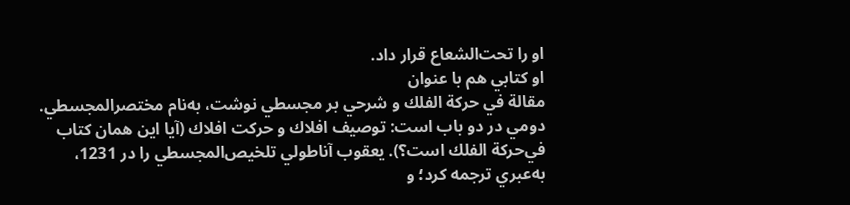او را تحت‌الشعاع قرار داد.
او كتابي هم با عنوان
مقالة في حركة الفلك و شرحي بر مجسطي نوشت‌، به‌نام‌ مختصرالمجسطي‌. دومي در دو باب است‌: توصيف افلاك و حركت افلاك (آيا اين همان كتاب‌ في‌حركة الفلك است‌؟). يعقوب آناطولي تلخيص‌المجسطي را در 1231، به‌عبري ترجمه كرد؛ و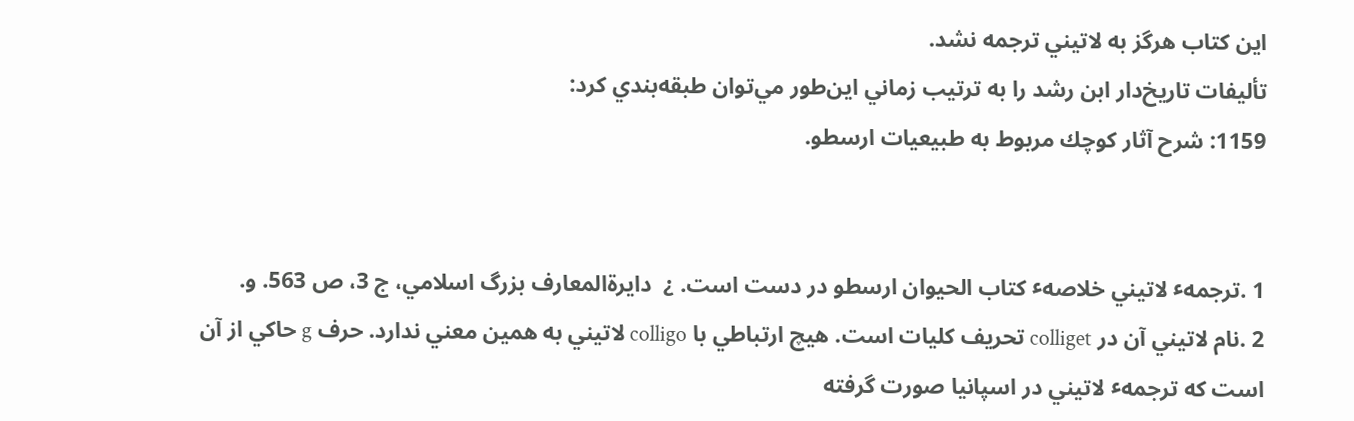اين كتاب هرگز به لاتيني ترجمه نشد.
تأليفات تاريخ‌دار ابن رشد را به ترتيب زماني اين‌طور مي‌توان طبقه‌بندي كرد:
1159: شرح آثار كوچك مربوط به طبيعيات ارسطو.


1 .ترجمه‌ٴ لاتيني خلاصه‌ٴ كتاب الحيوان ارسطو در دست است‌. ¿  دايرةالمعارف بزرگ اسلامي‌، ج 3، ص 563. و.
2 .نام لاتيني آن در colliget تحريف كليات است‌. هيچ ارتباطي با colligo لاتيني به همين معني ندارد. حرف g حاكي از آن است كه ترجمه‌ٴ لاتيني در اسپانيا صورت گرفته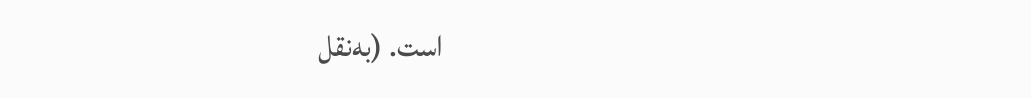است‌. (به‌نقل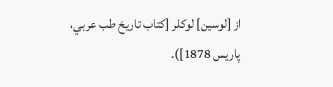از [لوسين‌] لوكلر [كتاب تاريخ طب عربي‌، پاريس 1878]).